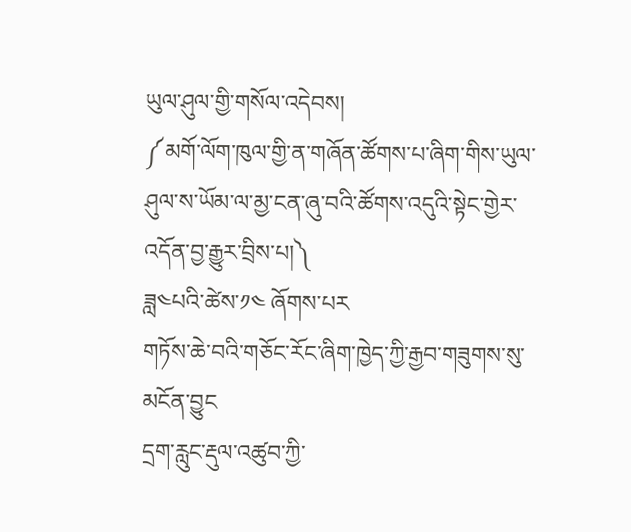ཡུལ་ཤུལ་གྱི་གསོལ་འདེབས།
༼མགོ་ལོག་ཁུལ་གྱི་ན་གཞོན་ཚོགས་པ་ཞིག་གིས་ཡུལ་ཤུལ་ས་ཡོམ་ལ་མྱ་ངན་ཞུ་བའི་ཚོགས་འདུའི་སྟེང་གྱེར་འདོན་བྱ་རྒྱུར་བྲིས་པ།༽
ཟླ༤པའི་ཚེས་༡༤ ཞོགས་པར
གཏོས་ཆེ་བའི་གཅོང་རོང་ཞིག་ཁྱེད་ཀྱི་རྒྱབ་གཟུགས་སུ་མངོན་བྱུང
དྲག་རླུང་རྡུལ་འཚུབ་ཀྱི་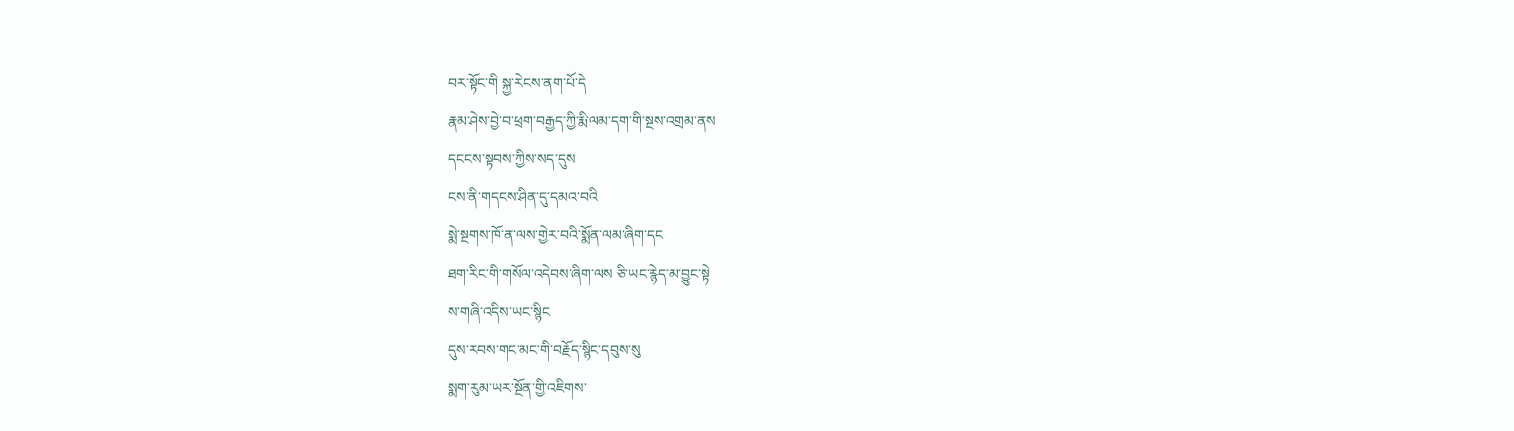བར་སྟོང་གི སྐྱ་རེངས་ནག་པོ་དེ
རྣམ་ཤེས་བྱེ་བ་ཕྲག་བརྒྱད་ཀྱི་རྨི་ལམ་དག་གི་སྔས་འགྲམ་ནས
དངངས་སྟབས་ཀྱིས་སད་དུས
ངས་ནི་གདངས་ཤིན་དུ་དམའ་བའི
སྨེ་སྔགས་ཁོ་ན་ལས་གྱེར་བའི་སྨོན་ལམ་ཞིག་དང
ཐག་རིང་གི་གསོལ་འདེབས་ཞིག་ལས ཅི་ཡང་རྙེད་མ་བྱུང་སྟེ
ས་གཞི་འདིས་ཡང་སྙིང
དུས་རབས་གང་མང་གི་བརྗོད་སྙིང་དབུས་སུ
སྨག་རུམ་ཡར་སྔོན་གྱི་འཇིགས་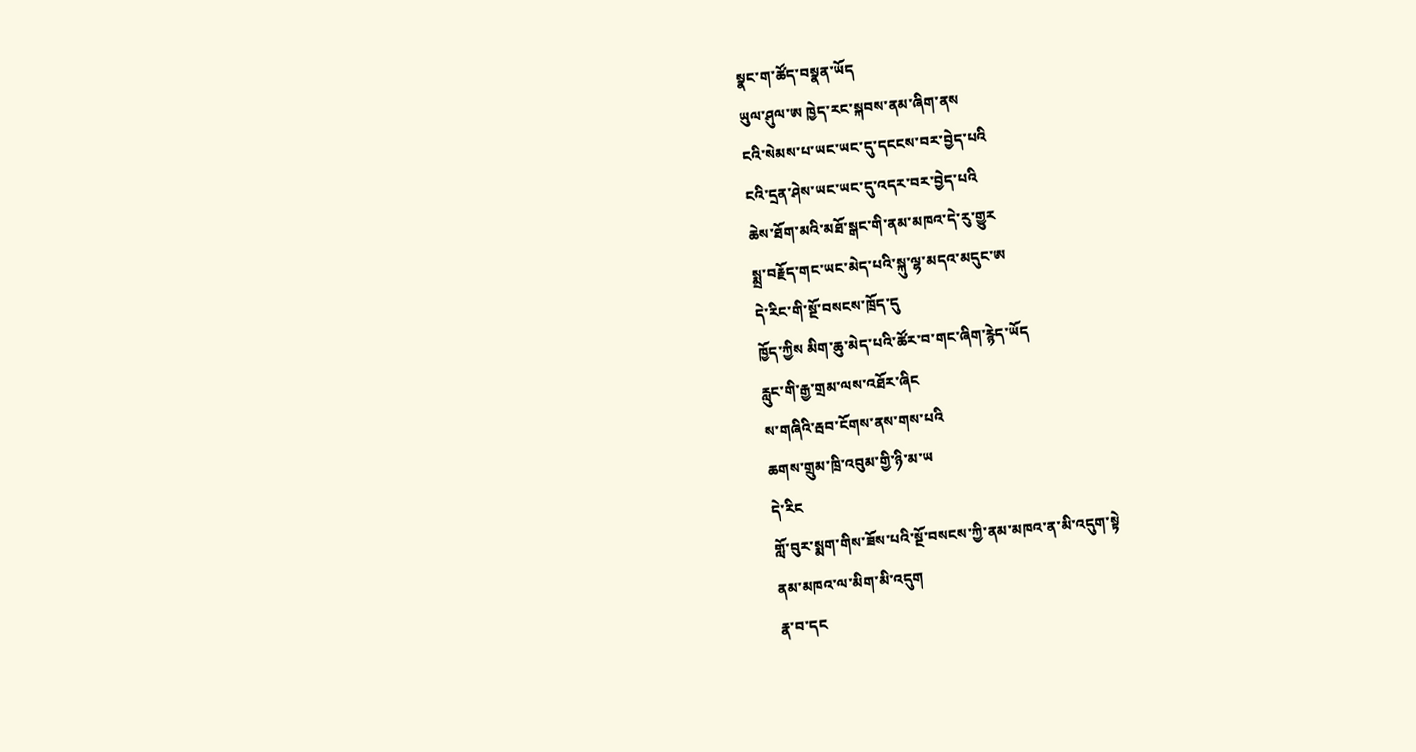སྣང་ག་ཚོད་བསྣན་ཡོད
ཡུལ་ཤུལ་ཨ ཁྱེད་རང་སྐབས་ནམ་ཞིག་ནས
ངའི་སེམས་པ་ཡང་ཡང་དུ་དངངས་བར་བྱེད་པའི
ངའི་དྲན་ཤེས་ཡང་ཡང་དུ་འདར་བར་བྱེད་པའི
ཆེས་ཐོག་མའི་མཐོ་སྒང་གི་ནམ་མཁའ་དེ་རུ་གྱུར
སྨྲ་བརྗོད་གང་ཡང་མེད་པའི་སྐུ་ལྷ་མདའ་མདུང་ཨ
དེ་རིང་གི་སྔོ་བསངས་ཁྲོད་དུ
ཁྱོད་ཀྱིས མིག་ཆུ་མེད་པའི་ཚོར་བ་གང་ཞིག་རྙེད་ཡོད
རླུང་གི་རྒྱ་གྲམ་ལས་འཐོར་ཞིང
ས་གཞིའི་རྦབ་ངོགས་ནས་གས་པའི
ཆགས་གྲུམ་ཁྲི་འབུམ་གྱི་ཉི་མ་ཡ
དེ་རིང
གློ་བུར་སྨག་གིས་ཟོས་པའི་སྔོ་བསངས་ཀྱི་ནམ་མཁའ་ན་མི་འདུག་སྟེ
ནམ་མཁའ་ལ་མིག་མི་འདུག
རྣ་བ་དང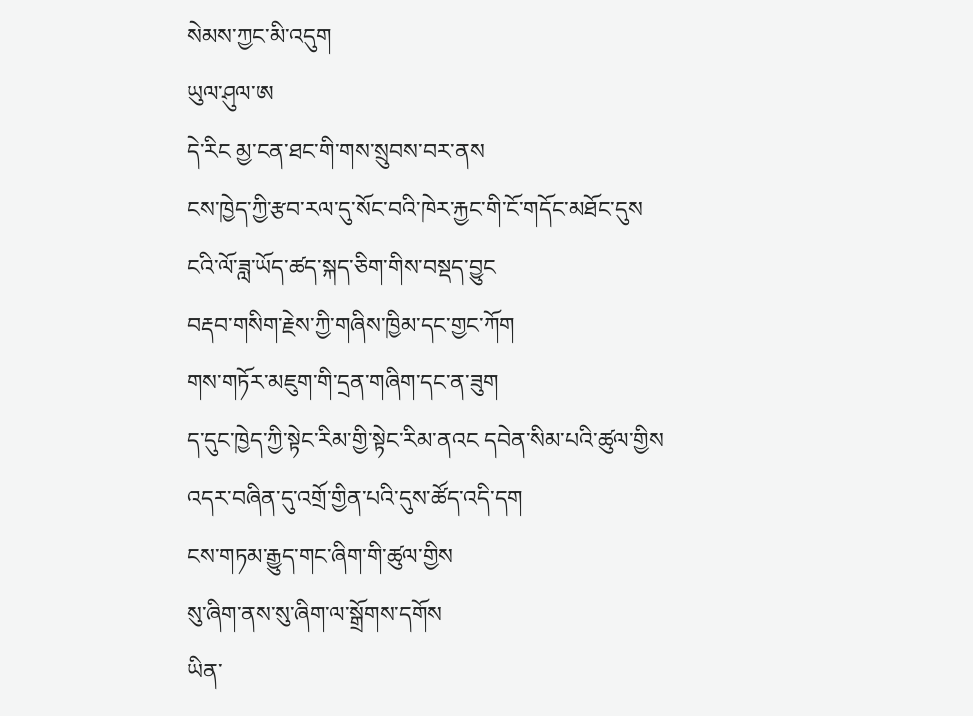སེམས་ཀྱང་མི་འདུག
ཡུལ་ཤུལ་ཨ
དེ་རིང མྱ་ངན་ཐང་གི་གས་སྲུབས་བར་ནས
ངས་ཁྱེད་ཀྱི་རྩབ་རལ་དུ་སོང་བའི་ཁེར་རྐྱང་གི་ངོ་གདོང་མཐོང་དུས
ངའི་ལོ་ཟླ་ཡོད་ཚད་སྐད་ཅིག་གིས་བསྡད་བྱུང
བརྡབ་གསིག་རྗེས་ཀྱི་གཞིས་ཁྱིམ་དང་གྱང་ཀོག
གས་གཏོར་མཇུག་གི་དྲན་གཞིག་དང་ན་ཟུག
ད་དུང་ཁྱེད་ཀྱི་སྟེང་རིམ་གྱི་སྟེང་རིམ་ནའང དབེན་སིམ་པའི་ཚུལ་གྱིས
འདར་བཞིན་དུ་འགྲོ་གྱིན་པའི་དུས་ཚོད་འདི་དག
ངས་གཏམ་རྒྱུད་གང་ཞིག་གི་ཚུལ་གྱིས
སུ་ཞིག་ནས་སུ་ཞིག་ལ་སྒྲོགས་དགོས
ཡིན་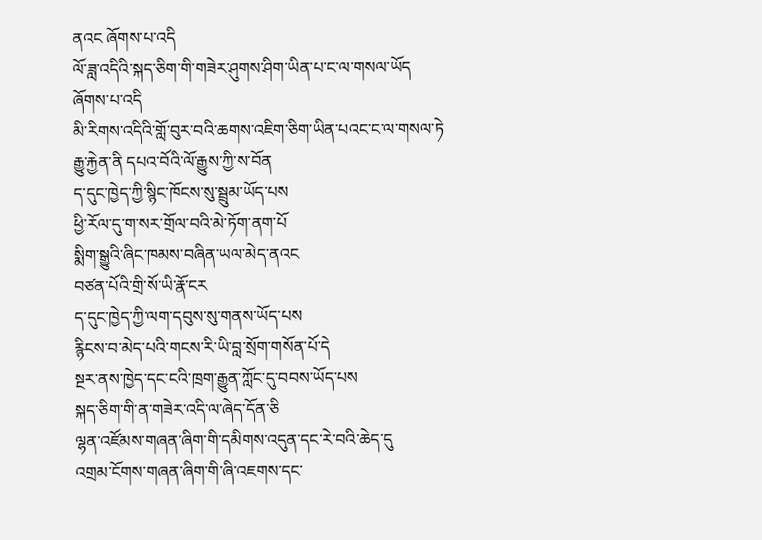ནའང ཞོགས་པ་འདི
ལོ་ཟླ་འདིའི་སྐད་ཅིག་གི་གཟེར་ཤུགས་ཤིག་ཡིན་པ་ང་ལ་གསལ་ཡོད
ཞོགས་པ་འདི
མི་རིགས་འདིའི་གློ་བུར་བའི་ཆགས་འཇིག་ཅིག་ཡིན་པའང་ང་ལ་གསལ་ཏེ
རྒྱུ་རྐྱེན་ནི དཔའ་བོའི་ལོ་རྒྱུས་ཀྱི་ས་བོན
ད་དུང་ཁྱེད་ཀྱི་སྙིང་ཁོངས་སུ་སྦྲུམ་ཡོད་པས
ཕྱི་རོལ་དུ་ག་སར་གྲོལ་བའི་མེ་ཏོག་ནག་པོ
སྨིག་སྒྱུའི་ཞིང་ཁམས་བཞིན་ཡལ་མེད་ནའང
བཙན་པོའི་གྲི་སོ་ཡི་རྣོ་ངར
ད་དུང་ཁྱེད་ཀྱི་ལག་དབུས་སུ་གནས་ཡོད་པས
རྙིངས་བ་མེད་པའི་གངས་རི་ཡི་བླ་སྲོག་གསོན་པོ་དེ
སྔར་ནས་ཁྱེད་དང་ངའི་ཁྲག་རྒྱུན་ཀློང་དུ་བབས་ཡོད་པས
སྐད་ཅིག་གི་ན་གཟེར་འདི་ལ་ཞེད་དོན་ཅི
ལྷན་འཛོམས་གཞན་ཞིག་གི་དམིགས་འདུན་དང་རེ་བའི་ཆེད་དུ
འགྲམ་ངོགས་གཞན་ཞིག་གི་ཞི་འཇགས་དང་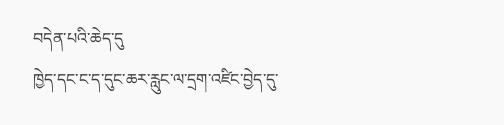བདེན་པའི་ཆེད་དུ
ཁྱེད་དང་ང་ད་དུང་ཆར་རླུང་ལ་དྲག་འཛིང་བྱེད་དུ་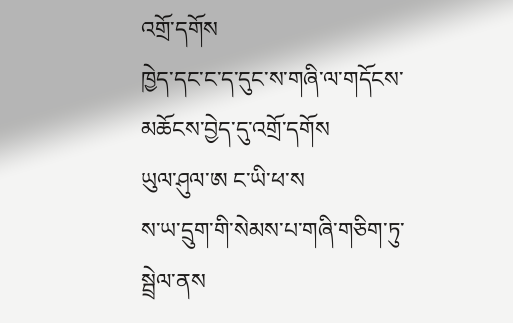འགྲོ་དགོས
ཁྱེད་དང་ང་ད་དུང་ས་གཞི་ལ་གདོངས་མཆོངས་བྱེད་དུ་འགྲོ་དགོས
ཡུལ་ཤུལ་ཨ ང་ཡི་ཕ་ས
ས་ཡ་དྲུག་གི་སེམས་པ་གཞི་གཅིག་ཏུ་སྦྲེལ་ནས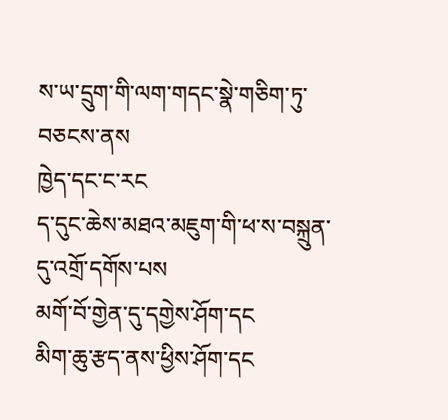ས་ཡ་དྲུག་གི་ལག་གདང་སྣེ་གཅིག་ཏུ་བཅངས་ནས
ཁྱེད་དང་ང་རང
ད་དུང་ཆེས་མཐའ་མཇུག་གི་ཕ་ས་བསྐྲུན་དུ་འགྲོ་དགོས་པས
མགོ་བོ་གྱེན་དུ་དགྱེས་ཤོག་དང
མིག་ཆུ་རྩད་ནས་ཕྱིས་ཤོག་དང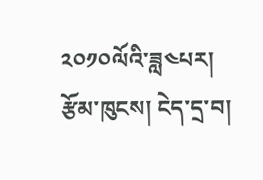༢༠༡༠ལོའི་ཟླ༤པར།
རྩོམ་ཁུངས། ངེད་དྲ་བ།